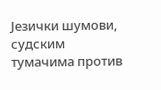Језички шумови, судским тумачима против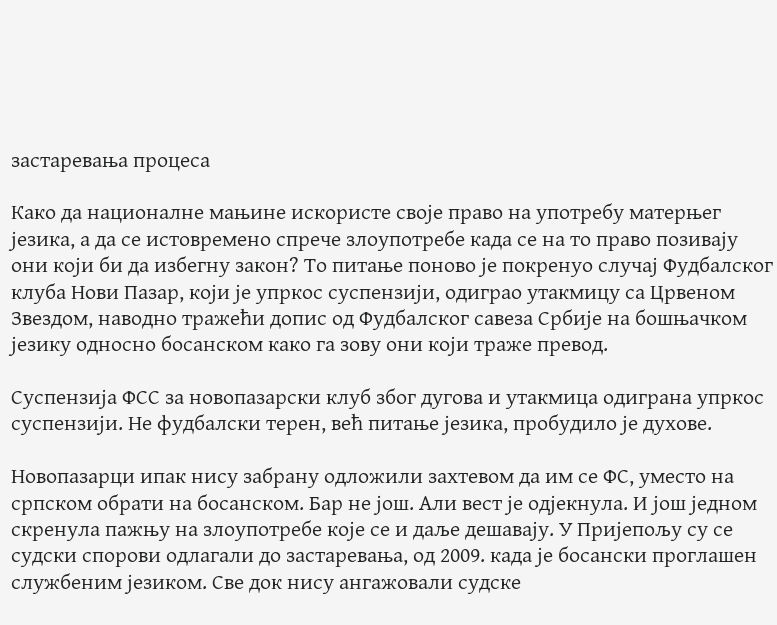застаревања процеса

Како да националне мањине искористе своје право на употребу матерњег језика, а да се истовремено спрече злоупотребе када се на то право позивају они који би да избегну закон? То питање поново је покренуо случај Фудбалског клуба Нови Пазар, који је упркос суспензији, одиграо утакмицу са Црвеном Звездом, наводно тражећи допис од Фудбалског савеза Србије на бошњачком језику односно босанском како га зову они који траже превод.

Суспензија ФСС за новопазарски клуб због дугова и утакмица одиграна упркос суспензији. Не фудбалски терен, већ питање језика, пробудило је духове.

Новопазарци ипак нису забрану одложили захтевом да им се ФС, уместо на српском обрати на босанском. Бар не још. Али вест је одjекнула. И још једном скренула пажњу на злоупотребе које се и даље дешавају. У Пријепољу су се судски спорови одлагали до застаревања, од 2009. када је босански проглашен службеним језиком. Све док нису ангажовали судске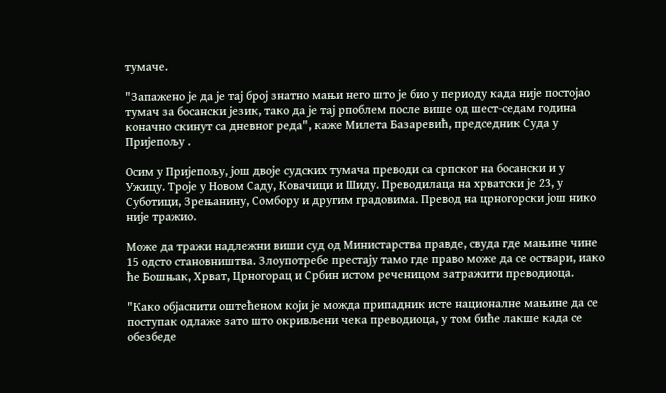тумаче.

"Запажено је да је тај број знатно мањи него што је био у периоду када није постојао тумач за босански језик, тако да је тај рпоблем после више од шест-седам година коначно скинут са дневног реда", каже Милета Базаревић, председник Суда у Пријепољу .

Осим у Пријепољу, још двоје судских тумача преводи са српског на босански и у Ужицу. Троје у Новом Саду, Ковачици и Шиду. Преводилаца на хрватски је 23, у Суботици, Зрењанину, Сомбору и другим градовима. Превод на црногорски још нико није тражио.

Може да тражи надлежни виши суд од Министарства правде, свуда где мањине чине 15 одсто становништва. Злоупотребе престају тамо где право може да се оствари, иако ће Бошњак, Хрват, Црногорац и Србин истом реченицом затражити преводиоца.

"Како објаснити оштећеном који је можда припадник исте националне мањине да се поступак одлаже зато што окривљени чека преводиоца, у том биће лакше када се обезбеде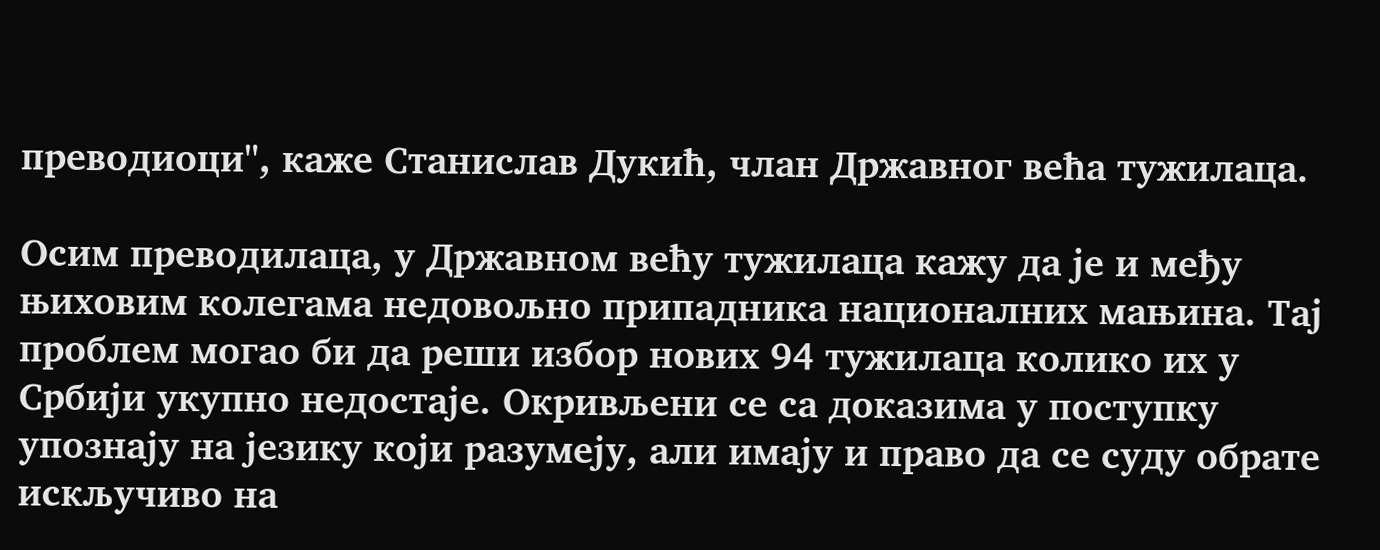преводиоци", каже Станислав Дукић, члан Државног већа тужилаца.

Осим преводилаца, у Државном већу тужилаца кажу да је и међу њиховим колегама недовољно припадника националних мањина. Тај проблем могао би да реши избор нових 94 тужилаца колико их у Србији укупно недостаје. Окривљени се са доказима у поступку упознају на језику који разумеју, али имају и право да се суду обрате искључиво на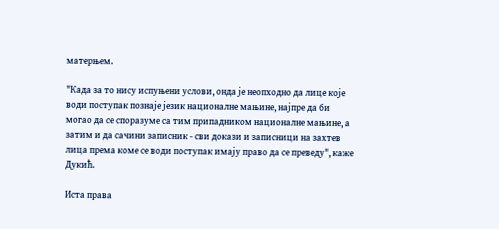матерњем.

"Када за то нису испуњени услови, онда је неопходно да лице које води поступак познаје језик националне мањине, најпре да би могао да се споразуме са тим припадником националне мањине, а затим и да сачини записник - сви докази и записници на захтев лица према коме се води поступак имају право да се преведу", каже Дукић.

Иста права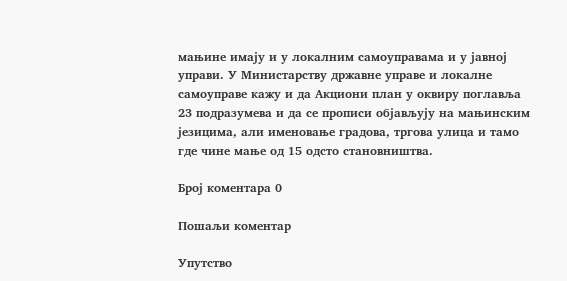мањине имају и у локалним самоуправама и у јавној управи. У Министарству државне управе и локалне самоуправе кажу и да Акциони план у оквиру поглавља 23 подразумева и да се прописи објављују на мањинским језицима, али именовање градова, тргова улица и тамо где чине мање од 15 одсто становништва.

Број коментара 0

Пошаљи коментар

Упутство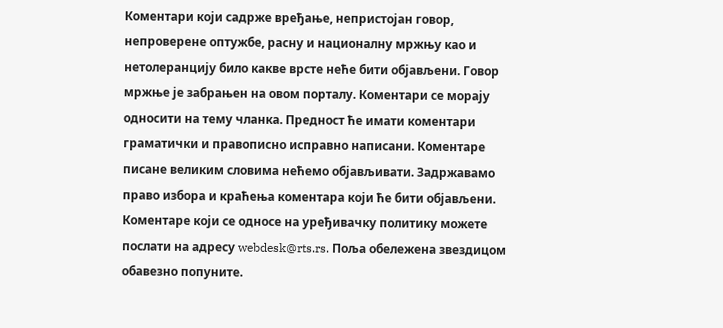Коментари који садрже вређање, непристојан говор, непроверене оптужбе, расну и националну мржњу као и нетолеранцију било какве врсте неће бити објављени. Говор мржње је забрањен на овом порталу. Коментари се морају односити на тему чланка. Предност ће имати коментари граматички и правописно исправно написани. Коментаре писане великим словима нећемо објављивати. Задржавамо право избора и краћења коментара који ће бити објављени. Коментаре који се односе на уређивачку политику можете послати на адресу webdesk@rts.rs. Поља обележена звездицом обавезно попуните.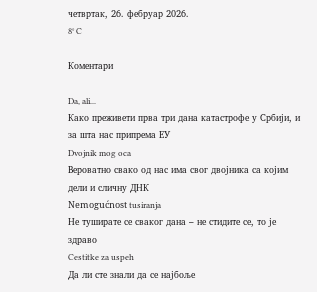четвртак, 26. фебруар 2026.
8° C

Коментари

Da, ali...
Како преживети прва три дана катастрофе у Србији, и за шта нас припрема ЕУ
Dvojnik mog oca
Вероватно свако од нас има свог двојника са којим дели и сличну ДНК
Nemogućnost tusiranja
Не туширате се сваког дана – не стидите се, то је здраво
Cestitke za uspeh
Да ли сте знали да се најбоље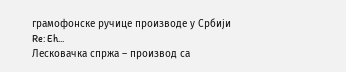грамофонске ручице производе у Србији
Re: Eh...
Лесковачка спржа – производ са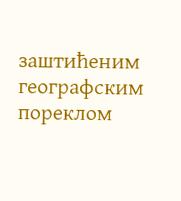заштићеним географским пореклом